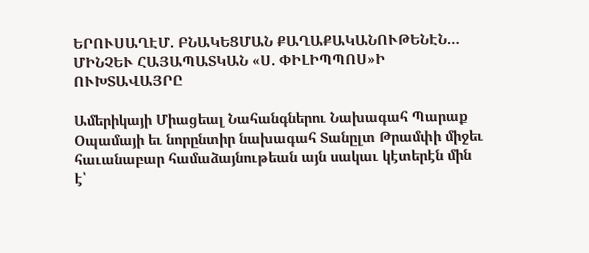ԵՐՈՒՍԱՂԷՄ. ԲՆԱԿԵՑՄԱՆ ՔԱՂԱՔԱԿԱՆՈՒԹԵՆԷՆ… ՄԻՆՉԵՒ ՀԱՅԱՊԱՏԿԱՆ «Ս. ՓԻԼԻՊՊՈՍ»Ի ՈՒԽՏԱՎԱՅՐԸ

Ամերիկայի Միացեալ Նահանգներու Նախագահ Պարաք Օպամայի եւ նորընտիր նախագահ Տանըլտ Թրամփի միջեւ հաւանաբար համաձայնութեան այն սակաւ կէտերէն մին է՝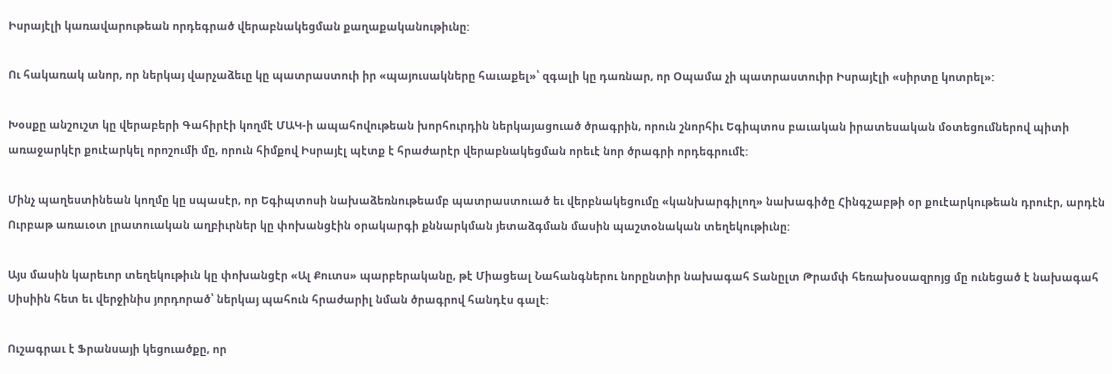Իսրայէլի կառավարութեան որդեգրած վերաբնակեցման քաղաքականութիւնը:

Ու հակառակ անոր, որ ներկայ վարչաձեւը կը պատրաստուի իր «պայուսակները հաւաքել»՝ զգալի կը դառնար, որ Օպամա չի պատրաստուիր Իսրայէլի «սիրտը կոտրել»:

Խօսքը անշուշտ կը վերաբերի Գահիրէի կողմէ ՄԱԿ-ի ապահովութեան խորհուրդին ներկայացուած ծրագրին, որուն շնորհիւ Եգիպտոս բաւական իրատեսական մօտեցումներով պիտի առաջարկէր քուէարկել որոշումի մը, որուն հիմքով Իսրայէլ պէտք է հրաժարէր վերաբնակեցման որեւէ նոր ծրագրի որդեգրումէ:

Մինչ պաղեստինեան կողմը կը սպասէր, որ Եգիպտոսի նախաձեռնութեամբ պատրաստուած եւ վերբնակեցումը «կանխարգիլող» նախագիծը Հինգշաբթի օր քուէարկութեան դրուէր, արդէն Ուրբաթ առաւօտ լրատուական աղբիւրներ կը փոխանցէին օրակարգի քննարկման յետաձգման մասին պաշտօնական տեղեկութիւնը:

Այս մասին կարեւոր տեղեկութիւն կը փոխանցէր «Ալ Քուտս» պարբերականը, թէ Միացեալ Նահանգներու նորընտիր նախագահ Տանըլտ Թրամփ հեռախօսազրոյց մը ունեցած է նախագահ Սիսիին հետ եւ վերջինիս յորդորած՝ ներկայ պահուն հրաժարիլ նման ծրագրով հանդէս գալէ:

Ուշագրաւ է Ֆրանսայի կեցուածքը, որ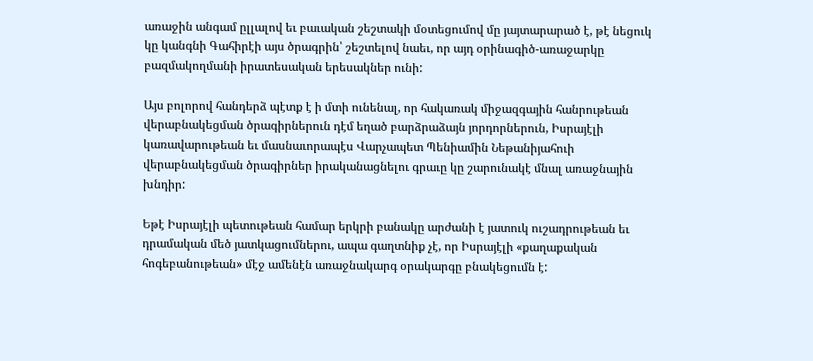առաջին անգամ ըլլալով եւ բաւական շեշտակի մօտեցումով մը յայտարարած է, թէ նեցուկ կը կանգնի Գահիրէի այս ծրագրին՝ շեշտելով նաեւ, որ այդ օրինագիծ-առաջարկը բազմակողմանի իրատեսական երեսակներ ունի:

Այս բոլորով հանդերձ պէտք է ի մտի ունենալ, որ հակառակ միջազգային հանրութեան վերաբնակեցման ծրագիրներուն դէմ եղած բարձրաձայն յորդորներուն, Իսրայէլի կառավարութեան եւ մասնաւորապէս Վարչապետ Պենիամին Նեթանիյահուի վերաբնակեցման ծրագիրներ իրականացնելու գրաւը կը շարունակէ մնալ առաջնային խնդիր:

Եթէ Իսրայէլի պետութեան համար երկրի բանակը արժանի է յատուկ ուշադրութեան եւ դրամական մեծ յատկացումներու, ապա գաղտնիք չէ, որ Իսրայէլի «քաղաքական հոգեբանութեան» մէջ ամենէն առաջնակարգ օրակարգը բնակեցումն է: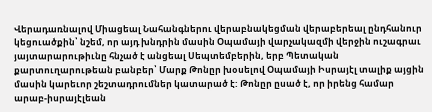Վերադառնալով Միացեալ Նահանգներու վերաբնակեցման վերաբերեալ ընդհանուր կեցուածքին՝ նշեմ, որ այդ խնդրին մասին Օպամայի վարչակազմի վերջին ուշագրաւ յայտարարութիւնը հնչած է անցեալ Սեպտեմբերին, երբ Պետական քարտուղարութեան բանբեր՝ Մարք Թոնըր խօսելով Օպամայի Իսրայէլ տալիք այցին մասին կարեւոր շեշտադրումներ կատարած է: Թոնըր ըսած է, որ իրենց համար արաբ-իսրայէլեան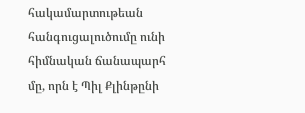հակամարտութեան հանգուցալուծումը ունի հիմնական ճանապարհ մը, որն է Պիլ Քլինթընի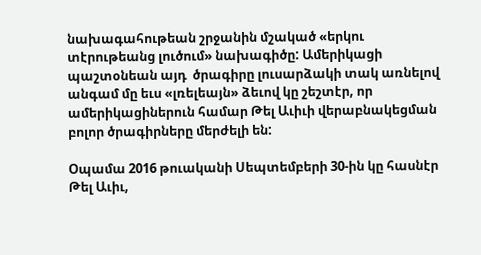նախագահութեան շրջանին մշակած «երկու տէրութեանց լուծում» նախագիծը: Ամերիկացի պաշտօնեան այդ  ծրագիրը լուսարձակի տակ առնելով անգամ մը եւս «լռելեայն» ձեւով կը շեշտէր, որ ամերիկացիներուն համար Թել Աւիւի վերաբնակեցման բոլոր ծրագիրները մերժելի են:

Օպամա 2016 թուականի Սեպտեմբերի 30-ին կը հասնէր Թել Աւիւ,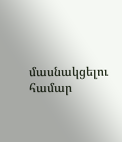մասնակցելու համար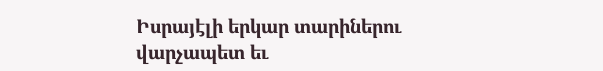Իսրայէլի երկար տարիներու վարչապետ եւ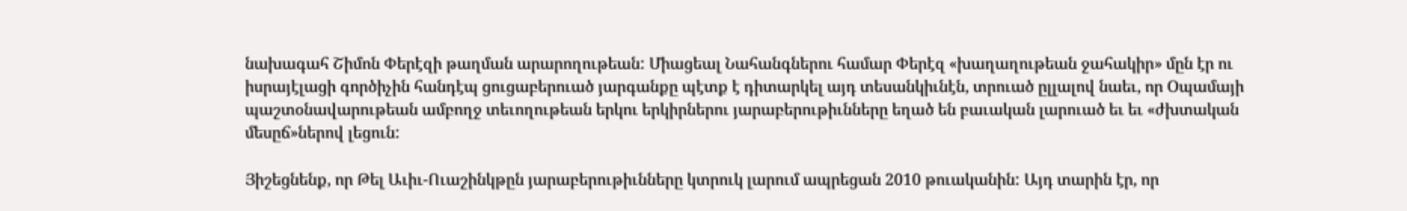նախագահ Շիմոն Փերէզի թաղման արարողութեան: Միացեալ Նահանգներու համար Փերէզ «խաղաղութեան ջահակիր» մըն էր ու իսրայէլացի գործիչին հանդէպ ցուցաբերուած յարգանքը պէտք է դիտարկել այդ տեսանկիւնէն, տրուած ըլլալով նաեւ, որ Օպամայի պաշտօնավարութեան ամբողջ տեւողութեան երկու երկիրներու յարաբերութիւնները եղած են բաւական լարուած եւ եւ «ժխտական մեսըճ»ներով լեցուն:

Յիշեցնենք, որ Թել Աւիւ-Ուաշինկթըն յարաբերութիւնները կտրուկ լարում ապրեցան 2010 թուականին: Այդ տարին էր, որ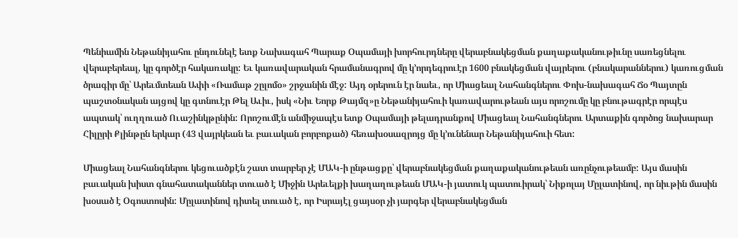Պենիամին Նեթանիյահու ընդունելէ ետք Նախագահ Պարաք Օպամայի խորհուրդները վերաբնակեցման քաղաքականութիւնը սառեցնելու վերաբերեալ, կը գործէր հակառակը: Եւ կառավարական հրամանագրով մը կ՚որդեգրուէր 1600 բնակեցման վայրերու (բնակարաններու) կառուցման ծրագիր մը՝ Արեւմտեան Ափի «Ռամաթ շըլոմօ» շրջանին մէջ: Այդ օրերուն էր նաեւ, որ Միացեալ Նահանգներու Փոխ-նախագահ Ճօ Պայտըն պաշտօնական այցով կը գտնուէր Թել Աւիւ, իսկ «Նիւ Եորք Թայմզ»ը Նեթանիյահուի կառավարութեան այս որոշումը կը բնութագրէր որպէս ապտակ՝ ուղղուած Ուաշինկթընին: Որոշումէն անմիջապէս ետք Օպամայի թելադրանքով Միացեալ Նահանգներու Արտաքին գործոց նախարար Հիլըրի Քլինթըն երկար (43 վայրկեան եւ բաւական բորբոքած) հեռախօսազրոյց մը կ՚ունենար Նեթանիյահուի հետ:

Միացեալ Նահանգներու կեցուածքէն շատ տարբեր չէ ՄԱԿ-ի ընթացքը՝ վերաբնակեցման քաղաքականութեան առընչութեամբ: Այս մասին բաւական խիստ գնահատականներ տուած է Միջին Արեւելքի խաղաղութեան ՄԱԿ-ի յատուկ պատուիրակ՝ Նիքոլայ Մըլատինով, որ նիւթին մասին խօսած է Օգոստոսին: Մըլատինով դիտել տուած է, որ Իսրայէլ ցայսօր չի յարգեր վերաբնակեցման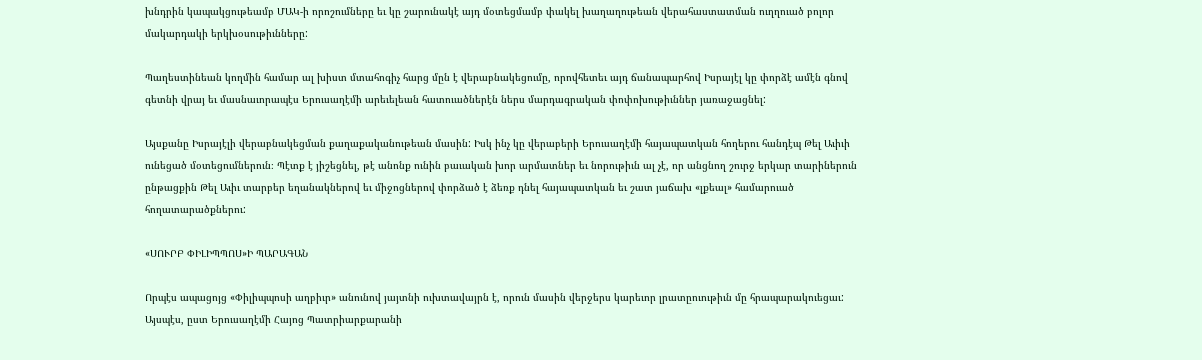խնդրին կապակցութեամբ ՄԱԿ-ի որոշումները եւ կը շարունակէ այդ մօտեցմամբ փակել խաղաղութեան վերահաստատման ուղղուած բոլոր մակարդակի երկխօսութիւնները:

Պաղեստինեան կողմին համար ալ խիստ մտահոգիչ հարց մըն է վերաբնակեցումը, որովհետեւ այդ ճանապարհով Իսրայէլ կը փորձէ ամէն գնով գետնի վրայ եւ մասնաւորապէս Երուսաղէմի արեւելեան հատուածներէն ներս մարդագրական փոփոխութիւններ յառաջացնել:

Այսքանը Իսրայէլի վերաբնակեցման քաղաքականութեան մասին: Իսկ ինչ կը վերաբերի Երուսաղէմի հայապատկան հողերու հանդէպ Թել Աւիւի ունեցած մօտեցումներուն։ Պէտք է յիշեցնել, թէ անոնք ունին բաւական խոր արմատներ եւ նորութիւն ալ չէ, որ անցնող շուրջ երկար տարիներուն ընթացքին Թել Աւիւ տարբեր եղանակներով եւ միջոցներով փորձած է ձեռք դնել հայապատկան եւ շատ յաճախ «լքեալ» համարուած հողատարածքներու:

«ՍՈՒՐԲ ՓԻԼԻՊՊՈՍ»Ի ՊԱՐԱԳԱՆ

Որպէս ապացոյց «Փիլիպպոսի աղբիւր» անունով յայտնի ուխտավայրն է, որուն մասին վերջերս կարեւոր լրատըուութիւն մը հրապարակուեցաւ: Այսպէս, ըստ Երուսաղէմի Հայոց Պատրիարքարանի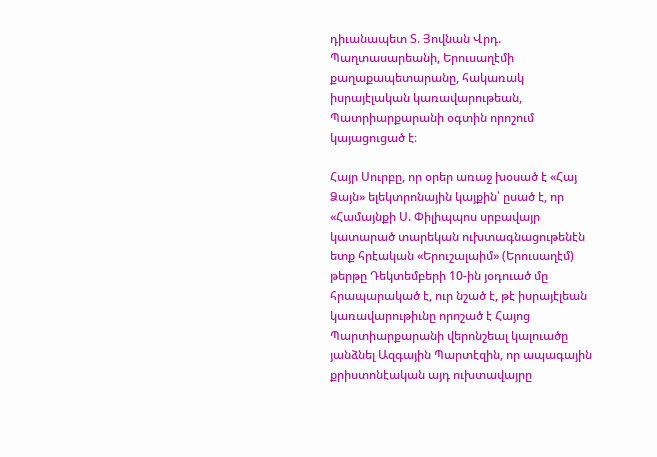դիւանապետ Տ. Յովնան Վրդ. Պաղտասարեանի, Երուսաղէմի քաղաքապետարանը, հակառակ իսրայէլական կառավարութեան, Պատրիարքարանի օգտին որոշում կայացուցած է։

Հայր Սուրբը, որ օրեր առաջ խօսած է «Հայ Ձայն» ելեկտրոնային կայքին՝ ըսած է, որ «Համայնքի Ս. Փիլիպպոս սրբավայր կատարած տարեկան ուխտագնացութենէն ետք հրէական «Երուշալաիմ» (Երուսաղէմ) թերթը Դեկտեմբերի 10-ին յօդուած մը հրապարակած է, ուր նշած է, թէ իսրայէլեան կառավարութիւնը որոշած է Հայոց Պարտիարքարանի վերոնշեալ կալուածը յանձնել Ազգային Պարտէզին, որ ապագային քրիստոնէական այդ ուխտավայրը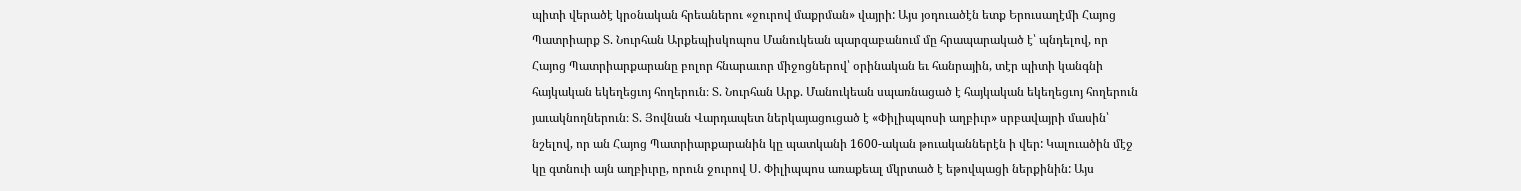պիտի վերածէ կրօնական հրեաներու «ջուրով մաքրման» վայրի: Այս յօդուածէն ետք Երուսաղէմի Հայոց Պատրիարք Տ. Նուրհան Արքեպիսկոպոս Մանուկեան պարզաբանում մը հրապարակած է՝ պնդելով, որ Հայոց Պատրիարքարանը բոլոր հնարաւոր միջոցներով՝ օրինական եւ հանրային, տէր պիտի կանգնի հայկական եկեղեցւոյ հողերուն։ Տ. Նուրհան Արք. Մանուկեան սպառնացած է հայկական եկեղեցւոյ հողերուն յաւակնողներուն։ Տ. Յովնան Վարդապետ ներկայացուցած է «Փիլիպպոսի աղբիւր» սրբավայրի մասին՝ նշելով, որ ան Հայոց Պատրիարքարանին կը պատկանի 1600-ական թուականներէն ի վեր: Կալուածին մէջ կը գտնուի այն աղբիւրը, որուն ջուրով Ս. Փիլիպպոս առաքեալ մկրտած է եթովպացի ներքինին: Այս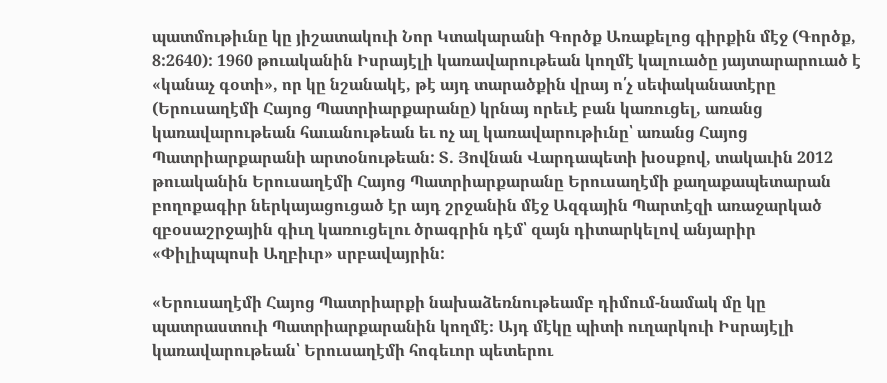պատմութիւնը կը յիշատակուի Նոր Կտակարանի Գործք Առաքելոց գիրքին մէջ (Գործք, 8:2640): 1960 թուականին Իսրայէլի կառավարութեան կողմէ կալուածը յայտարարուած է «կանաչ գօտի», որ կը նշանակէ, թէ այդ տարածքին վրայ ո՛չ սեփականատէրը (Երուսաղէմի Հայոց Պատրիարքարանը) կրնայ որեւէ բան կառուցել, առանց կառավարութեան հաւանութեան եւ ոչ ալ կառավարութիւնը՝ առանց Հայոց Պատրիարքարանի արտօնութեան: Տ. Յովնան Վարդապետի խօսքով, տակաւին 2012 թուականին Երուսաղէմի Հայոց Պատրիարքարանը Երուսաղէմի քաղաքապետարան բողոքագիր ներկայացուցած էր այդ շրջանին մէջ Ազգային Պարտէզի առաջարկած զբօսաշրջային գիւղ կառուցելու ծրագրին դէմ՝ զայն դիտարկելով անյարիր «Փիլիպպոսի Աղբիւր» սրբավայրին:

«Երուսաղէմի Հայոց Պատրիարքի նախաձեռնութեամբ դիմում-նամակ մը կը պատրաստուի Պատրիարքարանին կողմէ։ Այդ մէկը պիտի ուղարկուի Իսրայէլի կառավարութեան՝ Երուսաղէմի հոգեւոր պետերու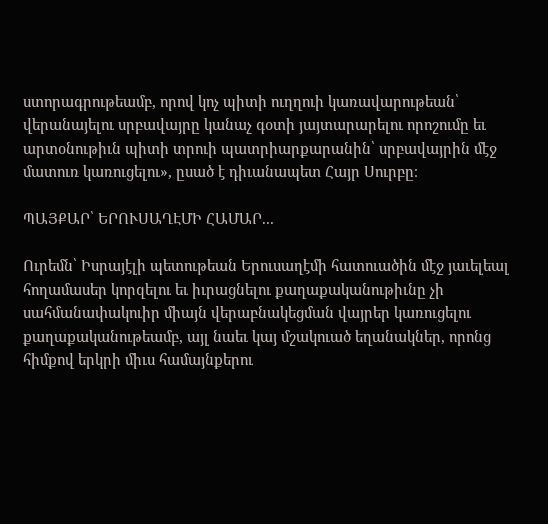ստորագրութեամբ, որով կոչ պիտի ուղղուի կառավարութեան՝ վերանայելու սրբավայրը կանաչ գօտի յայտարարելու որոշումը եւ արտօնութիւն պիտի տրուի պատրիարքարանին՝ սրբավայրին մէջ մատուռ կառուցելու», ըսած է դիւանապետ Հայր Սուրբը։

ՊԱՅՔԱՐ՝ ԵՐՈՒՍԱՂԷՄԻ ՀԱՄԱՐ...

Ուրեմն՝ Իսրայէլի պետութեան Երուսաղէմի հատուածին մէջ յաւելեալ հողամասեր կորզելու եւ իւրացնելու քաղաքականութիւնը չի սահմանափակուիր միայն վերաբնակեցման վայրեր կառուցելու քաղաքականութեամբ, այլ նաեւ կայ մշակուած եղանակներ, որոնց հիմքով երկրի միւս համայնքերու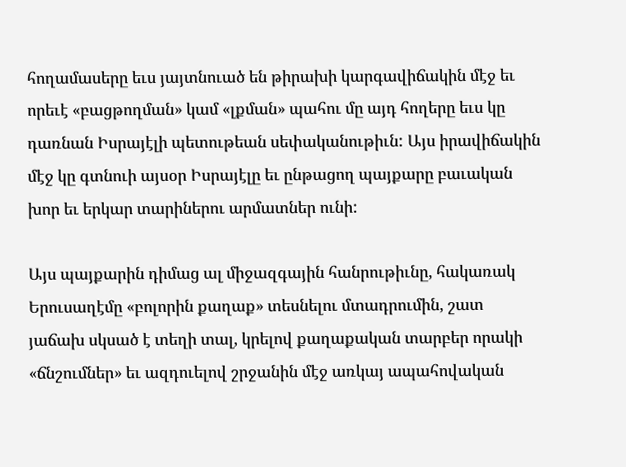հողամասերը եւս յայտնուած են թիրախի կարգավիճակին մէջ եւ որեւէ «բացթողման» կամ «լքման» պահու մը այդ հողերը եւս կը դառնան Իսրայէլի պետութեան սեփականութիւն: Այս իրավիճակին մէջ կը գտնուի այսօր Իսրայէլը եւ ընթացող պայքարը բաւական խոր եւ երկար տարիներու արմատներ ունի:

Այս պայքարին դիմաց ալ միջազգային հանրութիւնը, հակառակ Երուսաղէմը «բոլորին քաղաք» տեսնելու մտադրումին, շատ յաճախ սկսած է տեղի տալ, կրելով քաղաքական տարբեր որակի «ճնշումներ» եւ ազդուելով շրջանին մէջ առկայ ապահովական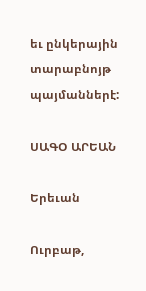եւ ընկերային տարաբնոյթ պայմաններէ:

ՍԱԳՕ ԱՐԵԱՆ

Երեւան

Ուրբաթ,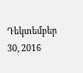Դեկտեմբեր 30, 2016